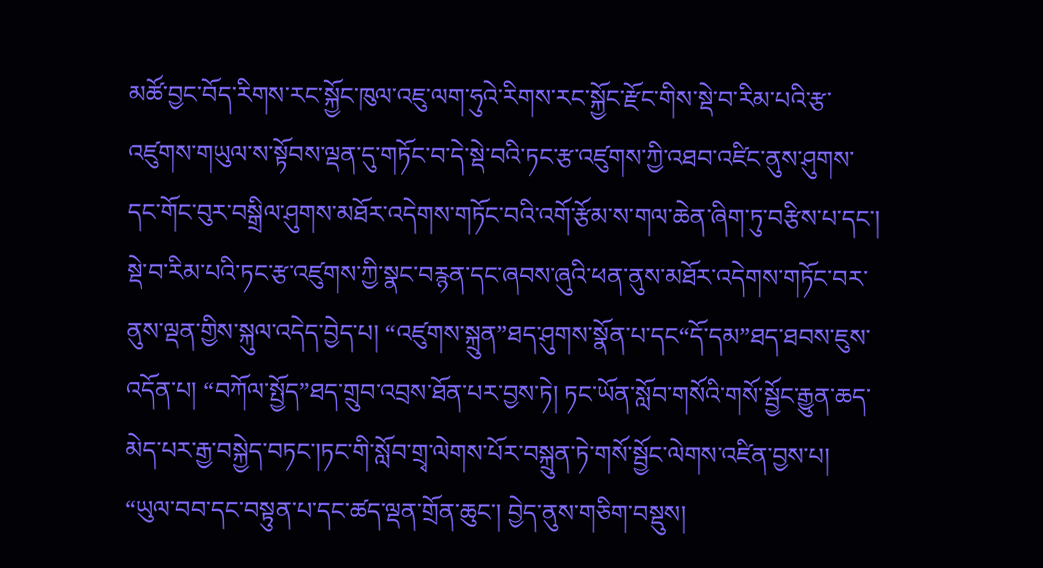མཚོ་བྱང་བོད་རིགས་རང་སྐྱོང་ཁུལ་འཇུ་ལག་ཧུའེ་རིགས་རང་སྐྱོང་རྫོང་གིས་སྡེ་བ་རིམ་པའི་རྩ་འཛུགས་གཡུལ་ས་སྟོབས་ལྡན་དུ་གཏོང་བ་དེ་སྡེ་བའི་ཏང་རྩ་འཛུགས་ཀྱི་འཐབ་འཛིང་ནུས་ཤུགས་དང་གོང་བུར་བསྒྲིལ་ཤུགས་མཐོར་འདེགས་གཏོང་བའི་འགོ་རྩོམ་ས་གལ་ཆེན་ཞིག་ཏུ་བརྩིས་པ་དང་། སྡེ་བ་རིམ་པའི་ཏང་རྩ་འཛུགས་ཀྱི་སྣང་བརྙན་དང་ཞབས་ཞུའི་ཕན་ནུས་མཐོར་འདེགས་གཏོང་བར་ནུས་ལྡན་གྱིས་སྐུལ་འདེད་བྱེད་པ། “འཛུགས་སྐྲུན”ཐད་ཤུགས་སྣོན་པ་དང“དོ་དམ”ཐད་ཐབས་ཇུས་འདོན་པ། “བཀོལ་སྤྱོད”ཐད་གྲུབ་འབྲས་ཐོན་པར་བྱས་ཏེ། ཏང་ཡོན་སློབ་གསོའི་གསོ་སྦྱོང་རྒྱུན་ཆད་མེད་པར་རྒྱ་བསྐྱེད་བཏང་།ཏང་གི་སློབ་གྲྭ་ལེགས་པོར་བསྐྲུན་ཏེ་གསོ་སྦྱོང་ལེགས་འཛིན་བྱས་པ། “ཡུལ་བབ་དང་བསྟུན་པ་དང་ཚད་ལྡན་གྲོན་ཆུང་། བྱེད་ནུས་གཅིག་བསྡུས།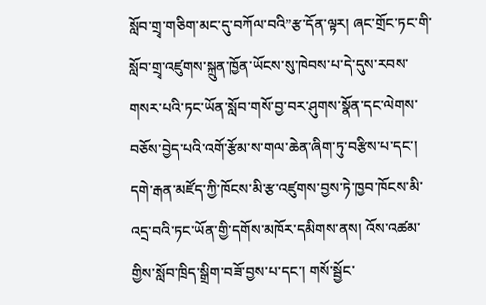སློབ་གྲྭ་གཅིག་མང་དུ་བཀོལ་བའི”རྩ་དོན་ལྟར། ཞང་གྲོང་ཏང་གི་སློབ་གྲྭ་འཛུགས་སྐྲུན་ཁྱོན་ཡོངས་སུ་ཁེབས་པ་དེ་དུས་རབས་གསར་པའི་ཏང་ཡོན་སློབ་གསོ་བྱ་བར་ཤུགས་སྣོན་དང་ལེགས་བཅོས་བྱེད་པའི་འགོ་རྩོམ་ས་གལ་ཆེན་ཞིག་ཏུ་བརྩིས་པ་དང་། དགེ་རྒན་མཛོད་ཀྱི་ཁོངས་མི་རྩ་འཛུགས་བྱས་ཏེ་ཁྱབ་ཁོངས་མི་འདྲ་བའི་ཏང་ཡོན་གྱི་དགོས་མཁོར་དམིགས་ནས། འོས་འཚམ་གྱིས་སློབ་ཁྲིད་སྒྲིག་བཟོ་བྱས་པ་དང་། གསོ་སྦྱོང་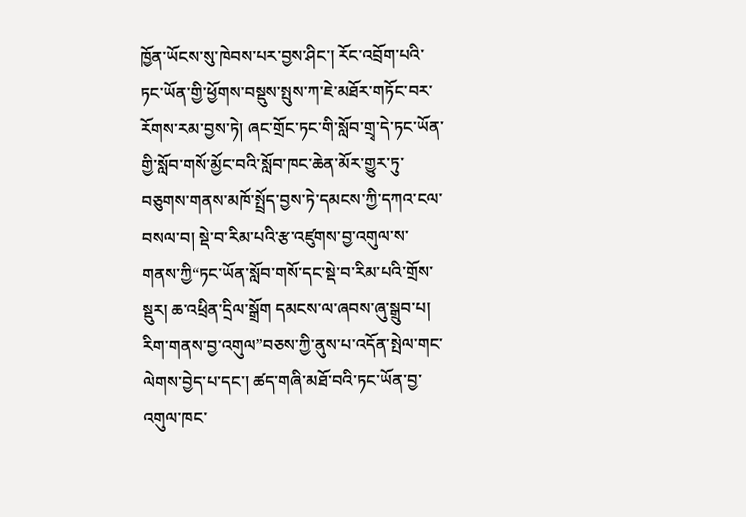ཁྱོན་ཡོངས་སུ་ཁེབས་པར་བྱས་ཤིང་། རོང་འབྲོག་པའི་ཏང་ཡོན་གྱི་ཕྱོགས་བསྡུས་སྤུས་ཀ་ཇེ་མཐོར་གཏོང་བར་རོགས་རམ་བྱས་ཏེ། ཞང་གྲོང་ཏང་གི་སློབ་གྲྭ་དེ་ཏང་ཡོན་གྱི་སློབ་གསོ་མྱོང་བའི་སློབ་ཁང་ཆེན་མོར་གྱུར་ཏུ་བཅུགས་གནས་མཁོ་སྤྲོད་བྱས་ཏེ་དམངས་ཀྱི་དཀའ་ངལ་བསལ་བ། སྡེ་བ་རིམ་པའི་རྩ་འཛུགས་བྱ་འགུལ་ས་གནས་ཀྱི“ཏང་ཡོན་སློབ་གསོ་དང་སྡེ་བ་རིམ་པའི་གྲོས་སྡུར། ཆ་འཕྲིན་དྲིལ་སྒྲོག དམངས་ལ་ཞབས་ཞུ་སྒྲུབ་པ། རིག་གནས་བྱ་འགུལ”བཅས་ཀྱི་ནུས་པ་འདོན་སྤེལ་གང་ལེགས་བྱེད་པ་དང་། ཚད་གཞི་མཐོ་བའི་ཏང་ཡོན་བྱ་འགུལ་ཁང་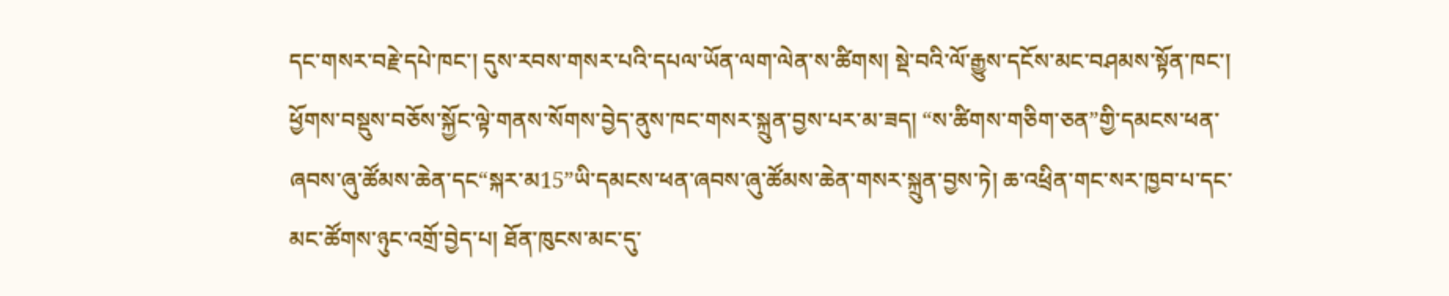དང་གསར་བརྗེ་དཔེ་ཁང་། དུས་རབས་གསར་པའི་དཔལ་ཡོན་ལག་ལེན་ས་ཚིགས། སྡེ་བའི་ལོ་རྒྱུས་དངོས་མང་བཤམས་སྟོན་ཁང་། ཕྱོགས་བསྡུས་བཅོས་སྐྱོང་ལྟེ་གནས་སོགས་བྱེད་ནུས་ཁང་གསར་སྐྲུན་བྱས་པར་མ་ཟད། “ས་ཚིགས་གཅིག་ཅན”གྱི་དམངས་ཕན་ཞབས་ཞུ་ཚོམས་ཆེན་དང“སྐར་མ15”ཡི་དམངས་ཕན་ཞབས་ཞུ་ཚོམས་ཆེན་གསར་སྐྲུན་བྱས་ཏེ། ཆ་འཕྲིན་གང་སར་ཁྱབ་པ་དང་མང་ཚོགས་ཉུང་འགྲོ་བྱེད་པ། ཐོན་ཁུངས་མང་དུ་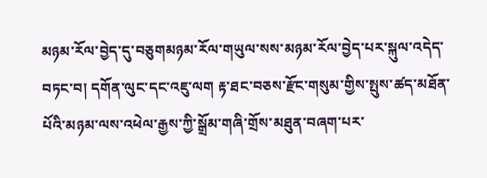མཉམ་རོལ་བྱེད་དུ་བཅུགམཉམ་རོལ་གཡུལ་སས་མཉམ་རོལ་བྱེད་པར་སྐུལ་འདེད་བཏང་བ། དགོན་ལུང་དང་འཇུ་ལག རྟ་ཐང་བཅས་རྫོང་གསུམ་གྱིས་སྤུས་ཚད་མཐོན་པོའི་མཉམ་ལས་འཕེལ་རྒྱས་ཀྱི་སྒྲོམ་གཞི་གྲོས་མཐུན་བཞག་པར་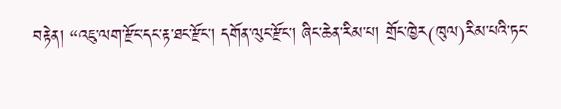བརྟེན། “འཇུ་ལག་རྫོང་དང་རྟ་ཐང་རྫོང་། དགོན་ལུང་རྫོང་། ཞིང་ཆེན་རིམ་པ། གྲོང་ཁྱེར(ཁུལ)རིམ་པའི་ཏང་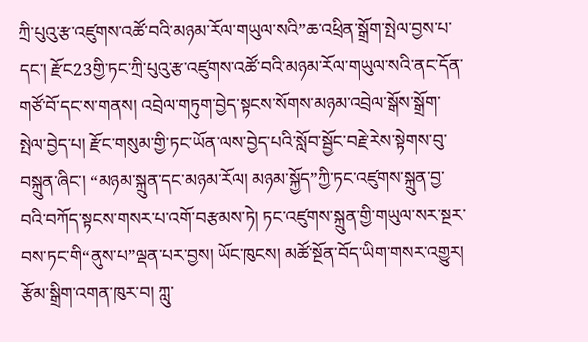ཀྲི་པུའུ་རྩ་འཛུགས་འཚོ་བའི་མཉམ་རོལ་གཡུལ་སའི”ཆ་འཕྲིན་སྒྲོག་སྤེལ་བྱས་པ་དང་། རྫོང23གྱི་ཏང་ཀྲི་པུའུ་རྩ་འཛུགས་འཚོ་བའི་མཉམ་རོལ་གཡུལ་སའི་ནང་དོན་གཙོ་བོ་དང་ས་གནས། འབྲེལ་གཏུག་བྱེད་སྟངས་སོགས་མཉམ་འབྲེལ་སྒོས་སྒྲོག་སྤེལ་བྱེད་པ། རྫོང་གསུམ་གྱི་ཏང་ཡོན་ལས་བྱེད་པའི་སློབ་སྦྱོང་བརྗེ་རེས་སྟེགས་བུ་བསྐྲུན་ཞིང་། “མཉམ་སྐྲུན་དང་མཉམ་རོལ། མཉམ་སྐྱོད”ཀྱི་ཏང་འཛུགས་སྐྲུན་བྱ་བའི་བཀོད་སྟངས་གསར་པ་འགོ་བརྩམས་ཏེ། ཏང་འཛུགས་སྐྲུན་གྱི་གཡུལ་སར་སྔར་བས་ཏང་གི“ནུས་པ”ལྡན་པར་བྱས། ཡོང་ཁུངས། མཚོ་སྔོན་བོད་ཡིག་གསར་འགྱུར།
རྩོམ་སྒྲིག་འགན་ཁུར་བ། ཀླུ་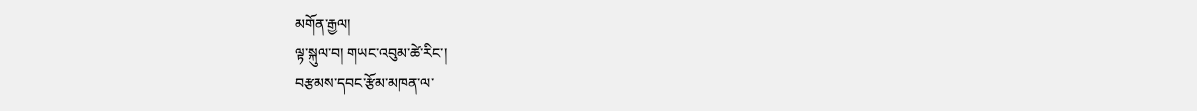མགོན་རྒྱལ།
ལྟ་སྐུལ་བ། གཡང་འབུམ་ཚེ་རིང་།
བརྩམས་དབང་རྩོམ་མཁན་ལ་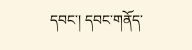དབང་། དབང་གནོད་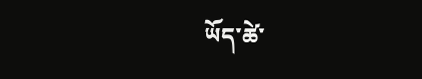ཡོད་ཚེ་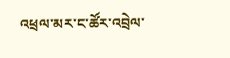འཕྲལ་མར་ང་ཚོར་འབྲེལ་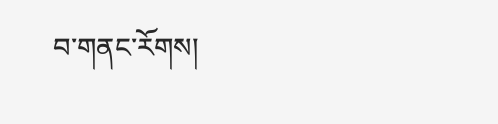བ་གནང་རོགས།